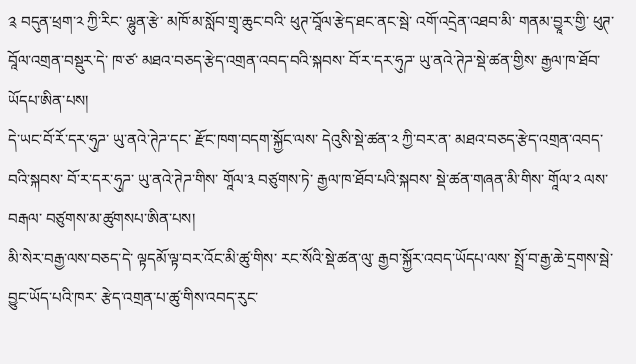༉ བདུན་ཕྲག་༢ ཀྱི་རིང་ ལྷུན་རྩེ་ མཁོ་མ་སློབ་གྲྭ་ཆུང་བའི་ ཕུཊ་བཱོལ་རྩེད་ཐང་ནང་སྦེ་ འགོ་འདྲེན་འཐབ་མི་ གནམ་བྱཱར་གྱི་ ཕུཊ་བཱོལ་འགྲན་བསྡུར་དེ་ ཁ་ཙ་ མཐའ་བཅད་རྩེད་འགྲན་འབད་བའི་སྐབས་ བོ་ར་དར་ཧུཌ་ ཡུ་ནའེ་ཊེཌ་སྡེ་ཚན་གྱིས་ རྒྱལ་ཁ་ཐོབ་ཡོདཔ་ཨིན་པས།
དེ་ཡང་བོ་རོ་དར་ཧུཌ་ ཡུ་ནའེ་ཊེཌ་དང་ རྫོང་ཁག་བདག་སྐྱོང་ལས་ དེའུསི་སྡེ་ཚན་༢ ཀྱི་བར་ན་ མཐའ་བཅད་རྩེད་འགྲན་འབད་བའི་སྐབས་ བོ་ར་དར་ཧུཌ་ ཡུ་ནའེ་ཊེཌ་གིས་ གཱོལ་༣ བཙུགས་ཏེ་ རྒྱལ་ཁ་ཐོབ་པའི་སྐབས་ སྡེ་ཚན་གཞན་མི་གིས་ གཱོལ་༢ ལས་བརྒལ་ བཙུགས་མ་ཚུགསཔ་ཨིན་པས།
མི་སེར་བརྒྱ་ལས་བཅད་དེ་ ལྟདམོ་ལྟ་བར་འོང་མི་ཚུ་གིས་ རང་སོའི་སྡེ་ཚན་ལུ་ རྒྱབ་སྐྱོར་འབད་ཡོདཔ་ལས་ སྤྲོ་བ་རྒྱ་ཆེ་དྲགས་སྦེ་བྱུང་ཡོད་པའི་ཁར་ རྩེད་འགྲན་པ་ཚུ་གིས་འབད་རུང་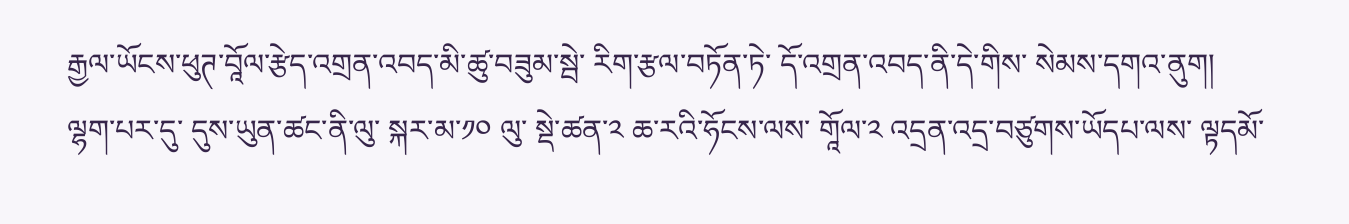རྒྱལ་ཡོངས་ཕུཊ་བཱོལ་རྩེད་འགྲན་འབད་མི་ཚུ་བཟུམ་སྦེ་ རིག་རྩལ་བཏོན་ཏེ་ དོ་འགྲན་འབད་ནི་དེ་གིས་ སེམས་དགའ་ནུག།
ལྷག་པར་དུ་ དུས་ཡུན་ཚང་ནི་ལུ་ སྐར་མ་༡༠ ལུ་ སྡེ་ཚན་༢ ཆ་རའི་ཧོངས་ལས་ གཱོལ་༢ འདྲན་འདྲ་བཙུགས་ཡོདཔ་ལས་ ལྟདམོ་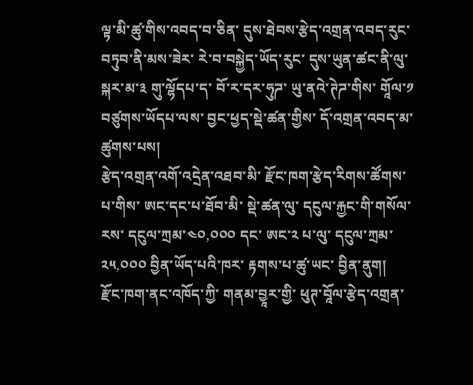ལྟ་མི་ཚུ་གིས་འབད་བ་ཅིན་ དུས་ཐེབས་རྩེད་འགྲན་འབད་རུང་ བཏུབ་ནི་མས་ཟེར་ རེ་བ་བསྐྱེད་ཡོད་རུང་ དུས་ཡུན་ཚང་ནི་ལུ་ སྐར་མ་༣ གུ་ལྷོདཔ་ད་ བོ་ར་དར་ཧུཌ་ ཡུ་ནའེ་ཊེཌ་གིས་ གཱོལ་༡ བཙུགས་ཡོདཔ་ལས་ བྱང་ཕྱད་སྡེ་ཚན་གྱིས་ དོ་འགྲན་འབད་མ་ཚུགས་པས།
རྩེད་འགྲན་འགོ་འདྲེན་འཐབ་མི་ རྫོང་ཁག་རྩེད་རིགས་ཚོགས་པ་གིས་ ཨང་དང་པ་ཐོབ་མི་ སྡེ་ཚན་ལུ་ དངུལ་རྐྱང་གི་གསོལ་རས་ དངུལ་ཀྲམ་༤༠,༠༠༠ དང་ ཨང་༢ པ་ལུ་ དངུལ་ཀྲམ་༢༥,༠༠༠ བྱིན་ཡོད་པའི་ཁར་ རྟགས་པ་ཚུ་ཡང་ བྱིན་ནུག།
རྫོང་ཁག་ནང་འཁོད་ཀྱི་ གནམ་བྱཱར་གྱི་ ཕུཊ་བཱོལ་རྩེད་འགྲན་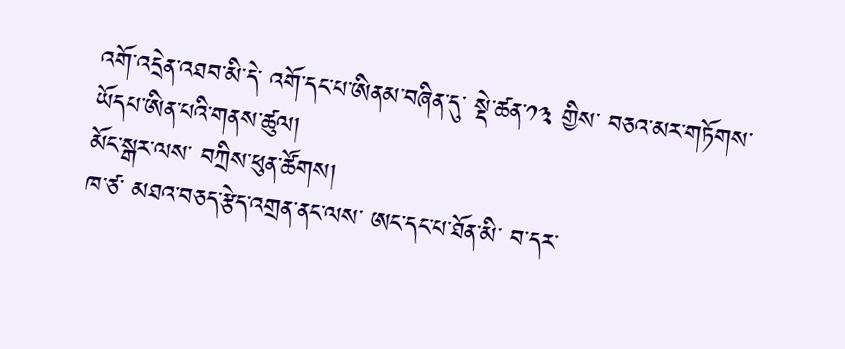འགོ་འདྲེན་འཐབ་མི་དེ་ འགོ་དང་པ་ཨིནམ་བཞིན་དུ་ སྡེ་ཚན་༡༣ གྱིས་ བཅའ་མར་གཏོགས་ཡོདཔ་ཨིན་པའི་གནས་ཚུལ།
མོང་སྒར་ལས་ བཀྲིས་ཕུན་ཚོགས།
ཁ་ཙ་ མཐའ་བཅད་རྩེད་འགྲན་ནང་ལས་ ཨང་དང་པ་ཐོན་མི་ བ་དར་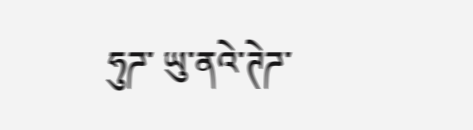ཧུཌ་ ཡུ་ནའེ་ཊེཌ་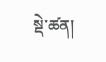སྡེ་ཚན།